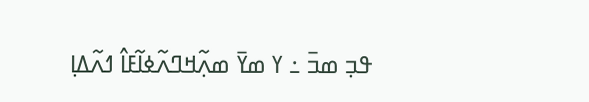ߟߏ߲ ߘߏ߫ ߸ ߌ ߘߌ߫ ߘߍ߲߬ߞߣߍ߬ߦߊ߬ߓߊ߮ ߗߍ߬ߡߊ߲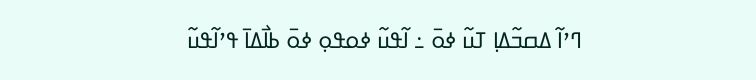ߣߴߊ߬ ߡߛߏ߬ߡߊ߲ ߠߎ߬ ߦߋ߫ ߸ ߊ߬ߟߎ߬ ߦߋߟߋ߲ ߦߋ߫ ߕߊ߯ߡߊ߫ ߟߴߊ߬ߟߎ߬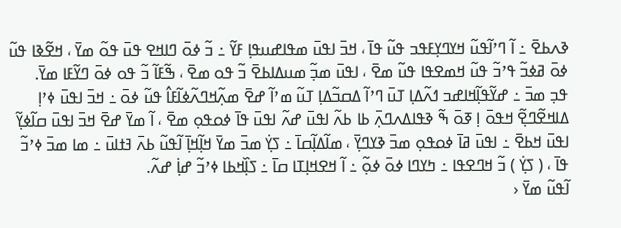ߢߍߕߐ߫ ߸ ߊ߬ ߣߴߊ߬ߟߎ߬ ߞߌߣߌ߲ߓߟߏ ߟߎ߬ ߟߊ߫ ، ߞߏ߫ ߊߟߎ߫ ߘߟߊߝߎߟߊ߲ ߓߌ߬ ߸ ߏ߬ ߦߋ߫ ߣߊߞߐ ߟߎ߫ ߟߋ߬ ߘߌ߫ ، ߞߐ߬ߢߊ ߟߎ߬ ߦߋ߫ ߥߦߏ߬ ߟߴߏ߬ ߟߎ߬ ߞߘߐߟߊ ߟߎ߬ ߘߐ߫ ، ߊߟߎ߫ ߘߏ߲߬ ߘߎߡߊߕߐ߫ ߏ߬ ߟߋ ߘߐ߫ ، ߒ߬ߓߊ߬ ߏ߬ ߟߋ ߦߋ߫ ߣߌ߬ߓߊ ߘߌ߫.
ߟߏ߲ ߘߏ߫ ߸ ߝߌ߬ߟߊ߲߬ߞߊߝߏ ߗߍ߬ߡߊ߲ ߠߎ߫ ߣߴߊ߬ ߡߛߏ߬ߡߊ߲ ߠߎ߬ ߘߴߊ߬ ߝߐ߫ ߘߍ߲߬ߞߣߍ߬ߦߊ߬ߓߊ߮ ߟߎ߬ ߦߋ߫ ߸ ߞߏ߫ ߊߟߎ߫ ߦߴߊ߲ ߡߊߞߐ߬ߣߐ߲߬ ߞߟߋ߫ ߊ߲ ߧߋ߫ ߒ߬ ߢߟߊߡߍߣߍ߲߫ ߕߊ ߕߍ߬ ߊߟߎ߫ ߝߍ߬ ߊߟߎ߫ ߟߊ߫ ߦߋߟߋ߲ ߘߐ߫ ، ߊ߬ ߘߌ߫ ߝߐ߫ ߞߏ߫ ߊߟߎ߫ ߛߊ߬ߦߌ߲߬ ߊߟߎ߫ ߞߕߐ߫ ߸ ߊߟߎ߫ ߥߊ߫ ߦߋߟߋ߲ ߘߏ߫ ߢߌߣߌ߲߫ ، ߘߊ߬ߡߊ߲߬ߛߊ߫ ߸ ߖߌ߲߭ ߘߏ߫ ߘߌ߫ ߞߊ߲߬ߞߊ߲߫ ߊ߬ߟߎ߬ ߕߍ߫ ߔߙߊߎ߫ ߸ ߘߊ ߘߏ߫ ߦߴߏ߬ ߟߊ߫ ، ( ߖߌ߲߭ ) ߏ߬ ߞߣߐߟߊ ߸ ߤߌߣߊ ߦߋ߫ ߦߋ߲߬ ߸ ߊ߬ ߞߐߞߊ߲ߠߊ ߛߊ߫ ߸ ߖߊ߲߰ߞߕߊ ߦߴߏ߬ ߝߊ߲߭ ߝߍ߬.
ߊ߬ߟߎ߬ ߘߌ߫ ‹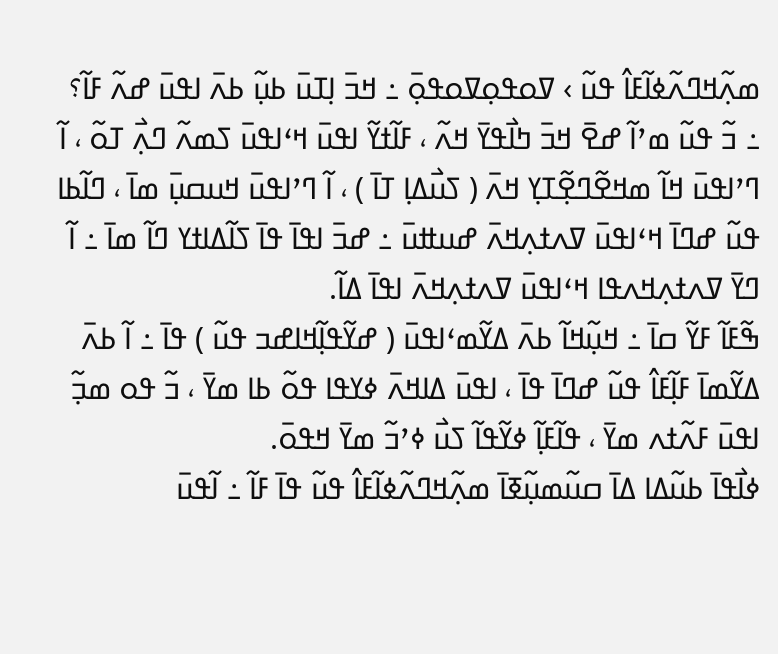ߘߍ߲߬ߞߣߍ߬ߦߊ߬ߓߊ߮ ߟߎ߬ › ߜߋߟߋ߲ߜߋߟߋ߲߫ ߸ ߞߏ߫ ߊ߲ߠߎ߫ ߕߎ߲߬ ߕߍ߫ ߊߟߎ߫ ߝߍ߬ ߓߊ߬؟ ߸ ߏ߬ ߟߎ߬ ߘߴߊ߬ ߝߐ߫ ߞߏ߫ ߤߊ߯ߟߌ߫ ߞߍ߬ ، ߓߊ߬ߙߌ߬ ߊߟߎ߫ ߞߵߊߟߎ߫ ߖߘߍ߬ ߣߍ߲߯ ߠߋ߬ ، ߊ߬ ߣߴߊߟߎ߫ ߞߊ߬ ߘߞߐ߬ߣߐ߲߬ߠߌ߲ ߞߍ߫ ( ߖߎ߯ߡߊ߲ ߠߊ߫ ) ، ߊ߬ ߣߴߊߟߎ߫ ߞߎߛߎ߲߫ ߘߊ߫ ، ߣߊ߬ߕߊ ߟߎ߬ ߝߣߊ߫ ߞߵߊߟߎ߫ ߜߍߙߍ߲ߞߍ߫ ߝߎߚߎ߫ ߸ ߝߏ߫ ߊߟߊ߫ ߟߊ߫ ߖߊ߬ߡߊߙߌ ߣߊ߬ ߘߊ߫ ߸ ߊ߬ ߣߌ߫ ߜߍߙߍ߲ߞߍߟߊ ߞߵߊߟߎ߫ ߜߍߙߍ߲ߞߍ߫ ߊߟߊ߫ ߡߊ߬.
ߒ߬ߓߊ߬ ߓߌ߬ ߛߊ߫ ߸ ߞߎ߲߬ߞߊ߬ ߕߍ߫ ߡߌ߬ߘߵߊߟߎ߫ ( ߝߌ߬ߟߊ߲߬ߞߊߝߏ ߟߎ߬ ) ߟߊ߫ ߸ ߊ߬ ߕߍ߫ ߡߌ߬ߘߊ߫ ߓߊ߲߬ߓߊ߮ ߟߎ߬ ߝߣߊ߫ ߟߊ߫ ، ߊߟߎ߫ ߡߊߞߍ߫ ߦߌߟߊ ߟߋ߬ ߕߊ ߘߌ߫ ، ߏ߬ ߟߋ ߘߏ߲߬ ߊߟߎ߫ ߓߍ߬ߙߍ ߘߌ߫ ، ߟߊ߬ߓߊ߲߬ ߦߌ߬ߟߊ߬ ߖߎ߯ ߦߴߏ߬ ߘߌ߫ ߞߟߋ߫.
ߦߊ߯ߟߊ߫ ߕߎ߬ߡߊ ߡߊ߫ ߛߎ߬ߘߎ߲߬ߧߊ߫ ߘߍ߲߬ߞߣߍ߬ߦߊ߬ߓߊ߮ ߟߎ߬ ߟߊ߫ ߓߊ߬ ߸ ߊ߬ߟߎ߫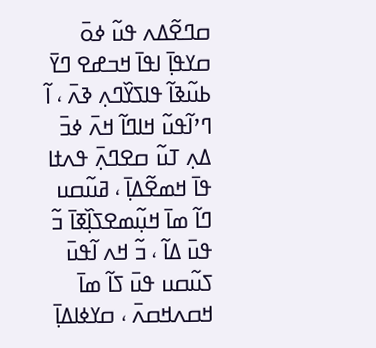ߛߣߐ߬ߡߍ ߟߎ߬ ߦߋ߫ ߛߌߟߊ߲߫ ߊߟߊ߫ ߞߏߝߐ ߣߌ߫ ߕߎ߬ߢߊ߬ ߟߊߖߌ߰ߣߍ߲ ߢߍ߫ ، ߊ߬ ߣߴߊ߬ߟߎ߬ ߞߊߣߊ߬ ߞߍ߫ ߦߏ߫ ߡߍ߲ ߠߎ߬ ߛߐߣߍ߲߫ ߟߍߙߊ ߟߊ߫ ߞߘߐ߬ߡߊ߲߫ ، ߥߎ߬ߛߎ ߣߊ߬ ߘߊ߫ ߞߎ߲߬ߘߐߖߊ߲߰ߧߊ߫ ߏ߬ ߟߎ߫ ߡߊ߬ ، ߏ߬ ߞߍ ߊ߬ߟߎ߫ ߖߎ߬ߛߎ ߟߎ߫ ߖߊ߬ ߘߊ߫ ߞߛߍߞߛߍ߫ ، ߛߌߦߊߡߊ߲߫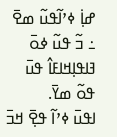ߝߊ߲߭ ߦߴߊ߬ߟߎ߬ ߘߐ߫ ߸ ߏ߬ ߟߎ߬ ߦߋ߫ ߔߊߟߊ߲ߞߊߓߊ߮ ߟߎ߫ ߟߋ߬ ߘߌ߫.
ߊߟߎ߫ ߦߴߊ߬ ߟߐ߲߫ ߞߏ߫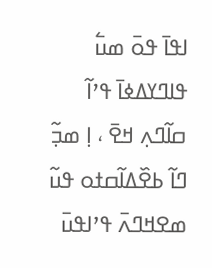ߊߟߊ߫ ߟߋ߫ ߘߎ߱ ߟߊߣߌߡߦߊ߫ ߟߴߊ߬ ߛߊ߬ߣߍ߲ ߞߐ߫ ، ߊ߲ ߘߏ߲߬ ߣߊ߬ ߕߐ߰ߡߊ߬ߛߙߋ ߟߎ߬ ߘߐߞߣߍ߫ ߟߴߊߟߎ߫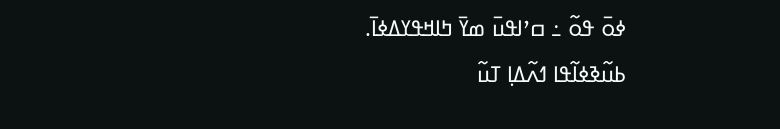ߦߋ߫ ߟߋ߬ ߸ ߛߴߊߟߎ߫ ߘߌ߫ ߤߊߞߟߌߡߦߊ߫.
ߕߎ߬ߢߦߊ߬ߟߊ ߗߍ߬ߡߊ߲ ߠߎ߬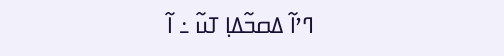ߣߴߊ߬ ߡߛߏ߬ߡߊ߲ ߠߎ߬ ߸ ߊ߬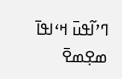ߣߴߊ߬ߟߎ߫ ߞߵߊߟߊ߫ ߘߐ߲ߘߐ߫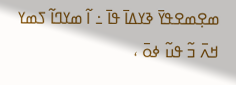ߘߐ߲ߘߐߟߌ߫ ߢߌߡߊ߫ ߟߊ߫ ߸ ߊ߬ ߘߌߣߊ߬ ߖߘߌ ߞߍ߫ ߏ߬ ߟߎ߬ ߦߋ߫ ،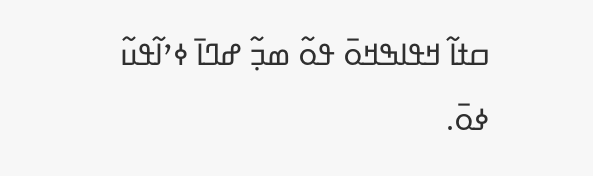ߛߙߊ߬ ߞߟߊߒߞߋ߫ ߟߋ߬ ߘߏ߲߬ ߝߣߊ߫ ߦߴߊ߬ߟߎ߬ ߦߋ߫.